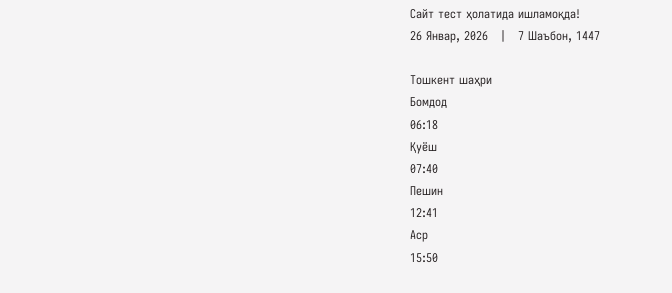Сайт тест ҳолатида ишламоқда!
26 Январ, 2026   |   7 Шаъбон, 1447

Тошкент шаҳри
Бомдод
06:18
Қуёш
07:40
Пешин
12:41
Аср
15:50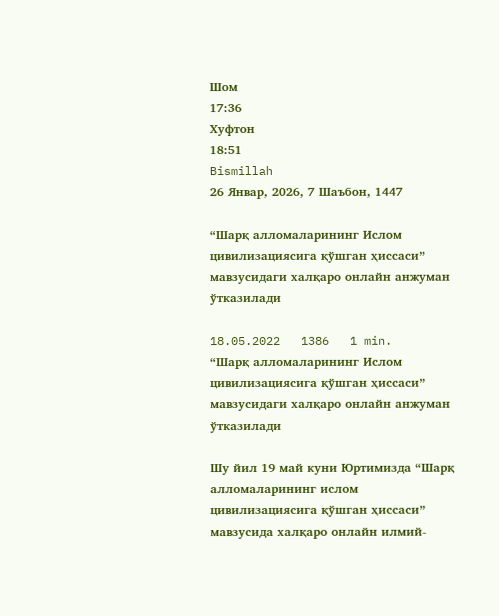Шом
17:36
Хуфтон
18:51
Bismillah
26 Январ, 2026, 7 Шаъбон, 1447

“Шарқ алломаларининг Ислом цивилизациясига қўшган ҳиссаси” мавзусидаги халқаро онлайн анжуман ўтказилади

18.05.2022   1386   1 min.
“Шарқ алломаларининг Ислом цивилизациясига қўшган ҳиссаси” мавзусидаги халқаро онлайн анжуман ўтказилади

Шу йил 19 май куни Юртимизда “Шарқ алломаларининг ислом цивилизациясига қўшган ҳиссаси” мавзусида халқаро онлайн илмий-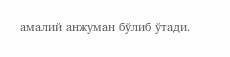амалий анжуман бўлиб ўтади.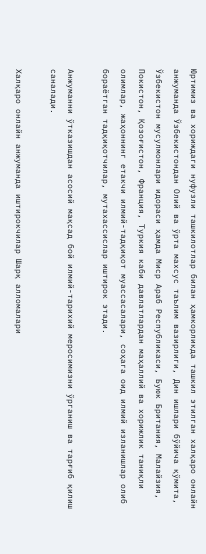Юртимиз ва хориждаги нуфузли ташкилотлар билан ҳамкорликда ташкил этилган халқаро онлайн анжуманда Ўзбекистондан Олий ва ўрта махсус таълим вазирлиги, Дин ишлари бўйича қўмита, Ўзбекистон мусулмонлари идораси ҳамда Миср Араб Республикаси, Буюк Британия, Малайзия, Покистон, Қозоғистон, Франция, Туркия каби давлатлардан маҳаллий ва хорижлик таниқли олимлар, жаҳоннинг етакчи илмий-тадқиқот муассасалари, соҳага оид илмий изланишлар олиб бораётган тадқиқотчилар, мутахассислар иштирок этади.

Анжуманни ўтказишдан асосий мақсад бой илмий-тарихий меросимизни ўрганиш ва тарғиб қилиш саналади.

Халқаро онлайн анжуманда иштирокчилар Шарқ алломалари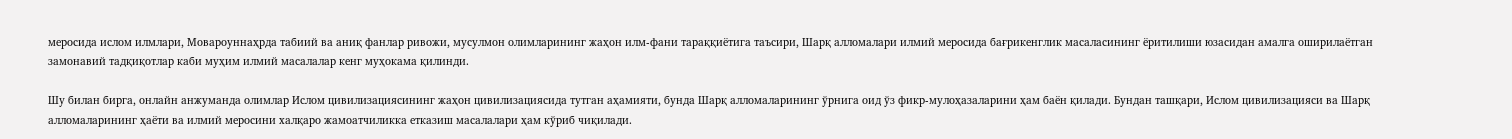меросида ислом илмлари, Мовароуннаҳрда табиий ва аниқ фанлар ривожи, мусулмон олимларининг жаҳон илм-фани тараққиётига таъсири, Шарқ алломалари илмий меросида бағрикенглик масаласининг ёритилиши юзасидан амалга оширилаётган замонавий тадқиқотлар каби муҳим илмий масалалар кенг муҳокама қилинди.

Шу билан бирга, онлайн анжуманда олимлар Ислом цивилизациясининг жаҳон цивилизациясида тутган аҳамияти, бунда Шарқ алломаларининг ўрнига оид ўз фикр-мулоҳазаларини ҳам баён қилади. Бундан ташқари, Ислом цивилизацияси ва Шарқ алломаларининг ҳаёти ва илмий меросини халқаро жамоатчиликка етказиш масалалари ҳам кўриб чиқилади.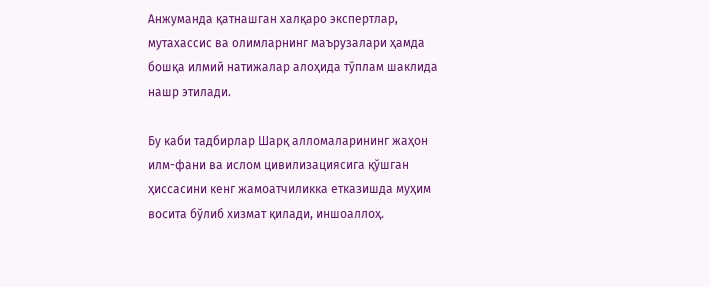Анжуманда қатнашган халқаро экспертлар, мутахассис ва олимларнинг маърузалари ҳамда бошқа илмий натижалар алоҳида тўплам шаклида нашр этилади.

Бу каби тадбирлар Шарқ алломаларининг жаҳон илм-фани ва ислом цивилизациясига қўшган ҳиссасини кенг жамоатчиликка етказишда муҳим восита бўлиб хизмат қилади, иншоаллоҳ.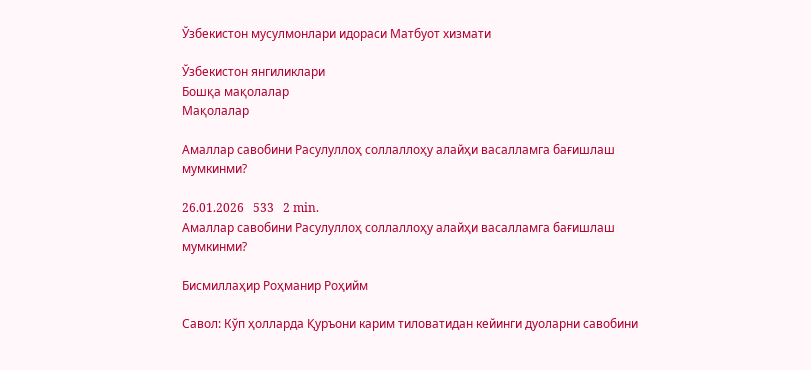Ўзбекистон мусулмонлари идораси Матбуот хизмати

Ўзбекистон янгиликлари
Бошқа мақолалар
Мақолалар

Амаллар савобини Расулуллоҳ соллаллоҳу алайҳи васалламга бағишлаш мумкинми?

26.01.2026   533   2 min.
Амаллар савобини Расулуллоҳ соллаллоҳу алайҳи васалламга бағишлаш мумкинми?

Бисмиллаҳир Роҳманир Роҳийм

Савол: Кўп ҳолларда Қуръони карим тиловатидан кейинги дуоларни савобини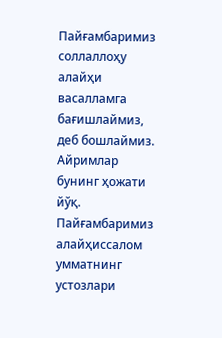Пайғамбаримиз соллаллоҳу алайҳи васалламга бағишлаймиз, деб бошлаймиз. Айримлар бунинг ҳожати йўқ. Пайғамбаримиз алайҳиссалом умматнинг устозлари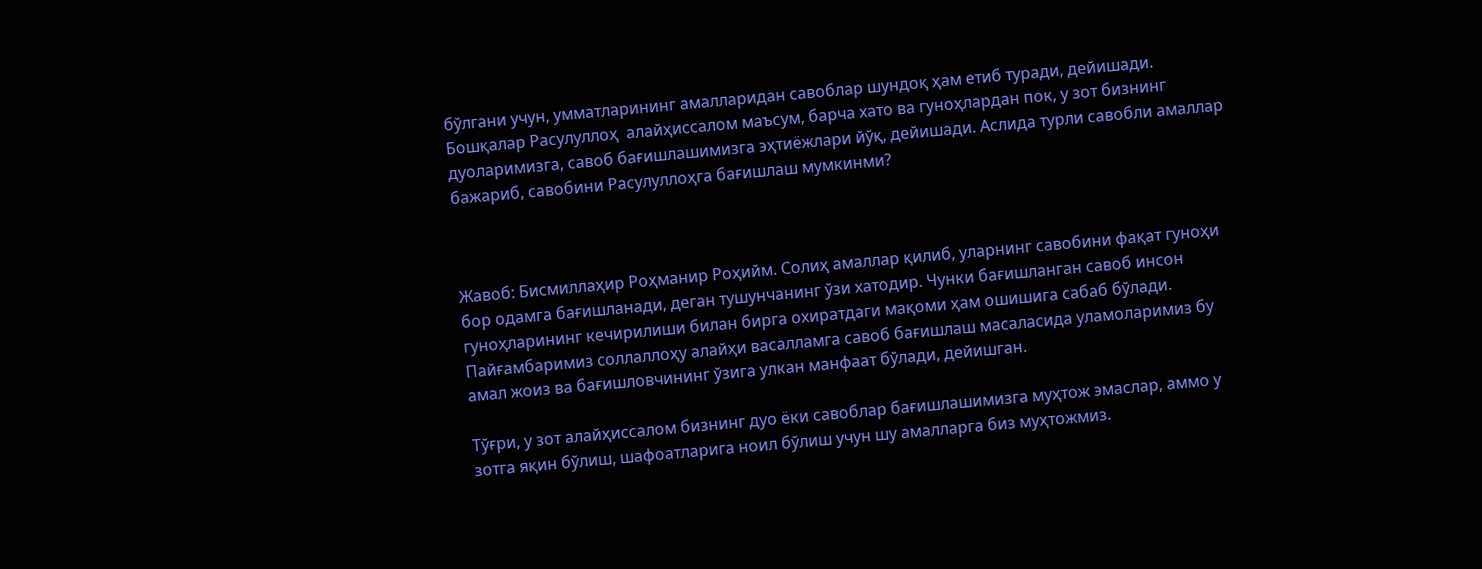бўлгани учун, умматларининг амалларидан савоблар шундоқ ҳам етиб туради, дейишади. Бошқалар Расулуллоҳ  алайҳиссалом маъсум, барча хато ва гуноҳлардан пок, у зот бизнинг дуоларимизга, савоб бағишлашимизга эҳтиёжлари йўқ, дейишади. Аслида турли савобли амаллар бажариб, савобини Расулуллоҳга бағишлаш мумкинми?



Жавоб: Бисмиллаҳир Роҳманир Роҳийм. Солиҳ амаллар қилиб, уларнинг савобини фақат гуноҳи бор одамга бағишланади, деган тушунчанинг ўзи хатодир. Чунки бағишланган савоб инсон гуноҳларининг кечирилиши билан бирга охиратдаги мақоми ҳам ошишига сабаб бўлади. Пайғамбаримиз соллаллоҳу алайҳи васалламга савоб бағишлаш масаласида уламоларимиз бу амал жоиз ва бағишловчининг ўзига улкан манфаат бўлади, дейишган.

Тўғри, у зот алайҳиссалом бизнинг дуо ёки савоблар бағишлашимизга муҳтож эмаслар, аммо у зотга яқин бўлиш, шафоатларига ноил бўлиш учун шу амалларга биз муҳтожмиз.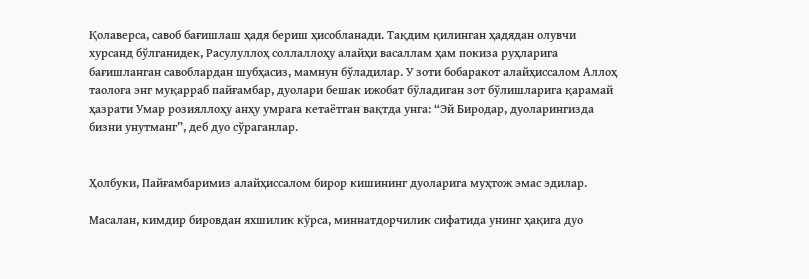Қолаверса, савоб бағишлаш ҳадя бериш ҳисобланади. Тақдим қилинган ҳадядан олувчи хурсанд бўлганидек, Расулуллоҳ соллаллоҳу алайҳи васаллам ҳам покиза руҳларига бағишланган савоблардан шубҳасиз, мамнун бўладилар. У зоти бобаракот алайҳиссалом Аллоҳ таолога энг муқарраб пайғамбар, дуолари бешак ижобат бўладиган зот бўлишларига қарамай ҳазрати Умар розияллоҳу анҳу умрага кетаётган вақтда унга: “Эй Биродар, дуоларингизда бизни унутманг”, деб дуо сўраганлар.


Ҳолбуки, Пайғамбаримиз алайҳиссалом бирор кишининг дуоларига муҳтож эмас эдилар.

Масалан, кимдир бировдан яхшилик кўрса, миннатдорчилик сифатида унинг ҳақига дуо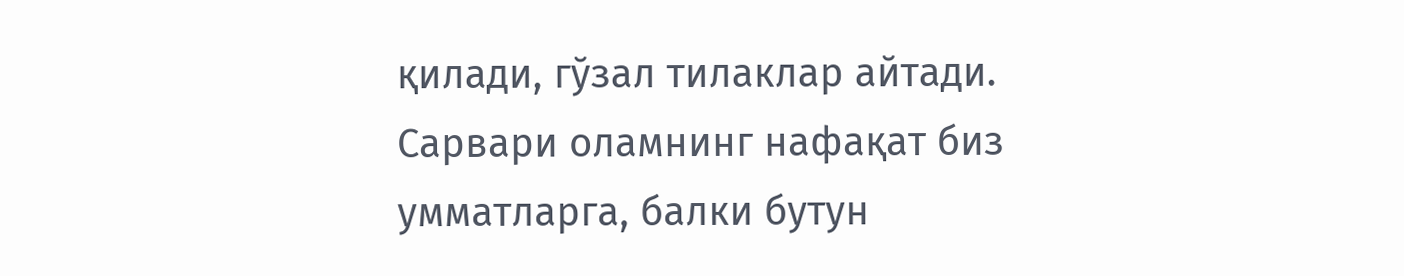қилади, гўзал тилаклар айтади. Сарвари оламнинг нафақат биз умматларга, балки бутун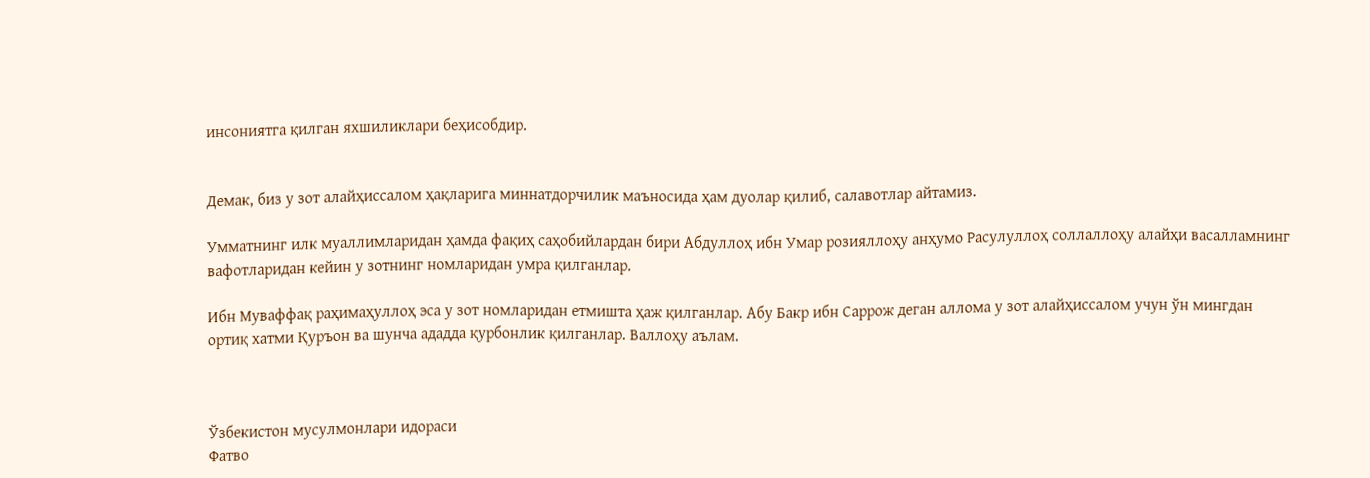инсониятга қилган яхшиликлари беҳисобдир.


Демак, биз у зот алайҳиссалом ҳақларига миннатдорчилик маъносида ҳам дуолар қилиб, салавотлар айтамиз.

Умматнинг илк муаллимларидан ҳамда фақиҳ саҳобийлардан бири Абдуллоҳ ибн Умар розияллоҳу анҳумо Расулуллоҳ соллаллоҳу алайҳи васалламнинг вафотларидан кейин у зотнинг номларидан умра қилганлар.

Ибн Муваффақ раҳимаҳуллоҳ эса у зот номларидан етмишта ҳаж қилганлар. Абу Бакр ибн Саррож деган аллома у зот алайҳиссалом учун ўн мингдан ортиқ хатми Қуръон ва шунча ададда қурбонлик қилганлар. Валлоҳу аълам.



Ўзбекистон мусулмонлари идораси
Фатво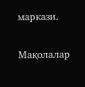маркази.

Мақолалар